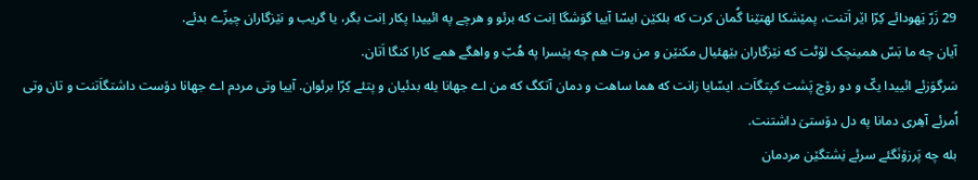29 زَرّ یَهودائے کِرّا اێر اَتنت، پمێشکا لهتێنا گُمان کرت که بلکێن ایسّا آییا گوَشگا اِنت که برئو و هرچے په ائییدا پکار اِنت بگر، یا گریب و نێزگاران چیزّے بدئے.
آیان چه ما بَسّ همینچک لۆٹت که نێزگاران بێهئیال مکنێن و من وت هم چه پێسرا په هُبّ و واهگے همے کارا کنگا اَتان.
سَرگوَزئے ائییدا یکّ و دو رۆچ پَشت کپتگاَت. ایسّایا زانت که هما ساهت و دمان آتکگ که من اے جهانا یله بدئیان و پتئے کِرّا برئوان. آییا وتی مردم اے جهانا دۆست داشتگاَتنت و تان وتی اُمرئے آهِری دمانا په دل دۆستیَ داشتنت.
بله چه پَرزۆنَگئے سرئے نِشتگێن مردمان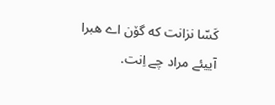کَسّا نزانت که گۆن اے هبرا آییئے مراد چے اِنت.